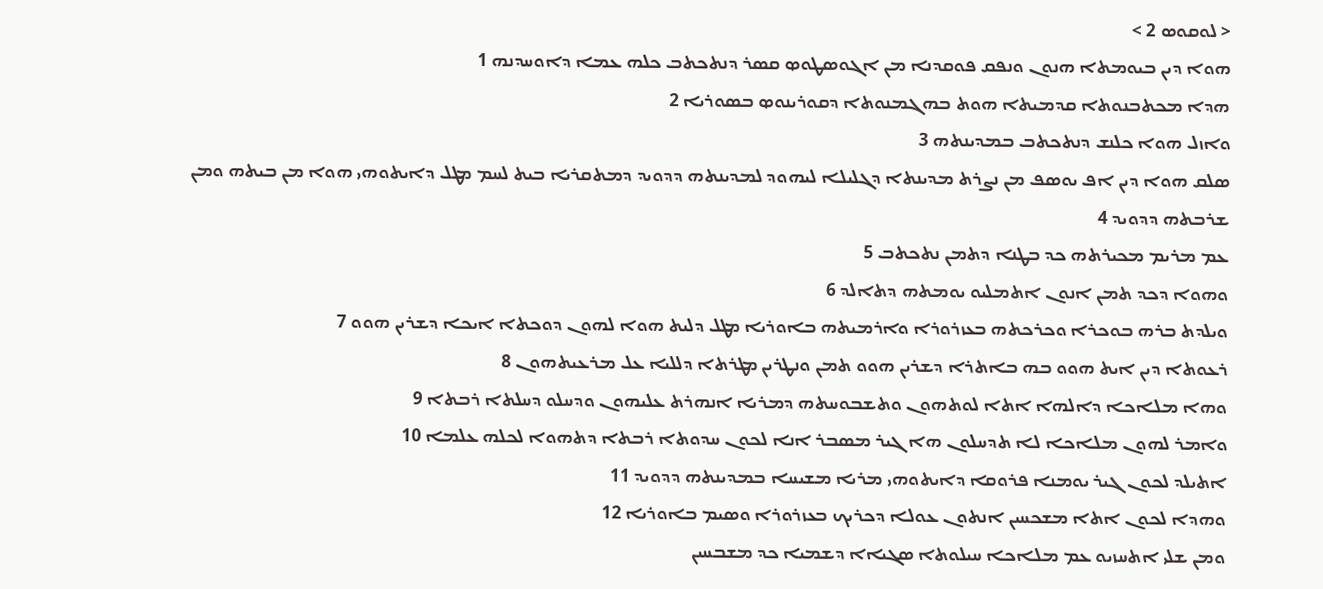< ܠܘܩܘܣ 2 >
ܗܘܐ ܕܝܢ ܒܝܘܡܬܐ ܗܢܘܢ ܘܢܦܩ ܦܘܩܕܢܐ ܡܢ ܐܓܘܤܛܘܤ ܩܤܪ ܕܢܬܟܬܒ ܟܠܗ ܥܡܐ ܕܐܘܚܕܢܗ 1
ܗܕܐ ܡܟܬܒܢܘܬܐ ܩܕܡܝܬܐ ܗܘܬ ܒܗܓܡܢܘܬܐ ܕܩܘܪܝܢܘܤ ܒܤܘܪܝܐ 2
ܘܐܙܠ ܗܘܐ ܟܠܢܫ ܕܢܬܟܬܒ ܒܡܕܝܢܬܗ 3
ܤܠܩ ܗܘܐ ܕܝܢ ܐܦ ܝܘܤܦ ܡܢ ܢܨܪܬ ܡܕܝܢܬܐ ܕܓܠܝܠܐ ܠܝܗܘܕ ܠܡܕܝܢܬܗ ܕܕܘܝܕ ܕܡܬܩܪܝܐ ܒܝܬ ܠܚܡ ܡܛܠ ܕܐܝܬܘܗܝ ܗܘܐ ܡܢ ܒܝܬܗ ܘܡܢ ܫܪܒܬܗ ܕܕܘܝܕ 4
ܥܡ ܡܪܝܡ ܡܟܝܪܬܗ ܟܕ ܒܛܢܐ ܕܬܡܢ ܢܬܟܬܒ 5
ܘܗܘܐ ܕܟܕ ܬܡܢ ܐܢܘܢ ܐܬܡܠܝܘ ܝܘܡܬܗ ܕܬܐܠܕ 6
ܘܝܠܕܬ ܒܪܗ ܒܘܟܪܐ ܘܟܪܟܬܗ ܒܥܙܪܘܪܐ ܘܐܪܡܝܬܗ ܒܐܘܪܝܐ ܡܛܠ ܕܠܝܬ ܗܘܐ ܠܗܘܢ ܕܘܟܬܐ ܐܝܟܐ ܕܫܪܝܢ ܗܘܘ 7
ܪܥܘܬܐ ܕܝܢ ܐܝܬ ܗܘܘ ܒܗ ܒܐܬܪܐ ܕܫܪܝܢ ܗܘܘ ܬܡܢ ܘܢܛܪܝܢ ܡܛܪܬܐ ܕܠܠܝܐ ܥܠ ܡܪܥܝܬܗܘܢ 8
ܘܗܐ ܡܠܐܟܐ ܕܐܠܗܐ ܐܬܐ ܠܘܬܗܘܢ ܘܬܫܒܘܚܬܗ ܕܡܪܝܐ ܐܢܗܪܬ ܥܠܝܗܘܢ ܘܕܚܠܘ ܕܚܠܬܐ ܪܒܬܐ 9
ܘܐܡܪ ܠܗܘܢ ܡܠܐܟܐ ܠܐ ܬܕܚܠܘܢ ܗܐ ܓܝܪ ܡܤܒܪ ܐܢܐ ܠܟܘܢ ܚܕܘܬܐ ܪܒܬܐ ܕܬܗܘܐ ܠܟܠܗ ܥܠܡܐ 10
ܐܬܝܠܕ ܠܟܘܢ ܓܝܪ ܝܘܡܢܐ ܦܪܘܩܐ ܕܐܝܬܘܗܝ ܡܪܝܐ ܡܫܝܚܐ ܒܡܕܝܢܬܗ ܕܕܘܝܕ 11
ܘܗܕܐ ܠܟܘܢ ܐܬܐ ܡܫܟܚܝܢ ܐܢܬܘܢ ܥܘܠܐ ܕܟܪܝܟ ܒܥܙܪܘܪܐ ܘܤܝܡ ܒܐܘܪܝܐ 12
ܘܡܢ ܫܠܝ ܐܬܚܙܝܘ ܥܡ ܡܠܐܟܐ ܚܝܠܘܬܐ ܤܓܝܐܐ ܕܫܡܝܐ ܟܕ ܡܫܒܚܝܢ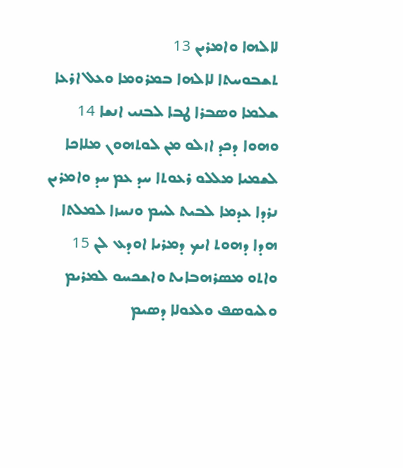ܠܐܠܗܐ ܘܐܡܪܝܢ 13
ܬܫܒܘܚܬܐ ܠܐܠܗܐ ܒܡܪܘܡܐ ܘܥܠ ܐܪܥܐ ܫܠܡܐ ܘܤܒܪܐ ܛܒܐ ܠܒܢܝ ܐܢܫܐ 14
ܘܗܘܐ ܕܟܕ ܐܙܠܘ ܡܢ ܠܘܬܗܘܢ ܡܠܐܟܐ ܠܫܡܝܐ ܡܠܠܘ ܪܥܘܬܐ ܚܕ ܥܡ ܚܕ ܘܐܡܪܝܢ ܢܪܕܐ ܥܕܡܐ ܠܒܝܬ ܠܚܡ ܘܢܚܙܐ ܠܡܠܬܐ ܗܕܐ ܕܗܘܬ ܐܝܟ ܕܡܪܝܐ ܐܘܕܥ ܠܢ 15
ܘܐܬܘ ܡܤܪܗܒܐܝܬ ܘܐܫܟܚܘ ܠܡܪܝܡ ܘܠܝܘܤܦ ܘܠܥܘܠܐ ܕܤܝܡ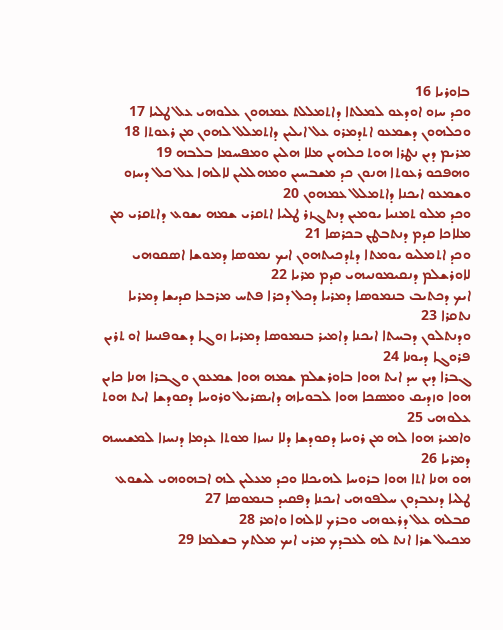ܒܐܘܪܝܐ 16
ܘܟܕ ܚܙܘ ܐܘܕܥܘ ܠܡܠܬܐ ܕܐܬܡܠܠܬ ܥܡܗܘܢ ܥܠܘܗܝ ܥܠ ܛܠܝܐ 17
ܘܟܠܗܘܢ ܕܫܡܥܘ ܐܬܕܡܪܘ ܥܠ ܐܝܠܝܢ ܕܐܬܡܠܠ ܠܗܘܢ ܡܢ ܪܥܘܬܐ 18
ܡܪܝܡ ܕܝܢ ܢܛܪܐ ܗܘܬ ܟܠܗܝܢ ܡܠܐ ܗܠܝܢ ܘܡܦܚܡܐ ܒܠܒܗ 19
ܘܗܦܟܘ ܪܥܘܬܐ ܗܢܘܢ ܟܕ ܡܫܒܚܝܢ ܘܡܗܠܠܝܢ ܠܐܠܗܐ ܥܠ ܟܠ ܕܚܙܘ ܘܫܡܥܘ ܐܝܟܢܐ ܕܐܬܡܠܠ ܥܡܗܘܢ 20
ܘܟܕ ܡܠܘ ܬܡܢܝܐ ܝܘܡܝܢ ܕܢܬܓܙܪ ܛܠܝܐ ܐܬܩܪܝ ܫܡܗ ܝܫܘܥ ܕܐܬܩܪܝ ܡܢ ܡܠܐܟܐ ܩܕܡ ܕܢܬܒܛܢ ܒܟܪܤܐ 21
ܘܟܕ ܐܬܡܠܝܘ ܝܘܡܬܐ ܕܬܕܟܝܬܗܘܢ ܐܝܟ ܢܡܘܤܐ ܕܡܘܫܐ ܐܤܩܘܗܝ ܠܐܘܪܫܠܡ ܕܢܩܝܡܘܢܝܗܝ ܩܕܡ ܡܪܝܐ 22
ܐܝܟ ܕܟܬܝܒ ܒܢܡܘܤܐ ܕܡܪܝܐ ܕܟܠ ܕܟܪܐ ܦܬܚ ܡܪܒܥܐ ܩܕܝܫܐ ܕܡܪܝܐ ܢܬܩܪܐ 23
ܘܕܢܬܠܘܢ ܕܒܚܬܐ ܐܝܟܢܐ ܕܐܡܝܪ ܒܢܡܘܤܐ ܕܡܪܝܐ ܙܘܓܐ ܕܫܘܦܢܝܢܐ ܐܘ ܬܪܝܢ ܦܪܘܓܐ ܕܝܘܢܐ 24
ܓܒܪܐ ܕܝܢ ܚܕ ܐܝܬ ܗܘܐ ܒܐܘܪܫܠܡ ܫܡܗ ܗܘܐ ܫܡܥܘܢ ܘܓܒܪܐ ܗܢܐ ܟܐܝܢ ܗܘܐ ܘܙܕܝܩ ܘܡܤܟܐ ܗܘܐ ܠܒܘܝܐܗ ܕܐܝܤܪܝܠ ܘܪܘܚܐ ܕܩܘܕܫܐ ܐܝܬ ܗܘܬ ܥܠܘܗܝ 25
ܘܐܡܝܪ ܗܘܐ ܠܗ ܡܢ ܪܘܚܐ ܕܩܘܕܫܐ ܕܠܐ ܢܚܙܐ ܡܘܬܐ ܥܕܡܐ ܕܢܚܙܐ ܠܡܫܝܚܗ ܕܡܪܝܐ 26
ܗܘ ܗܢܐ ܐܬܐ ܗܘܐ ܒܪܘܚܐ ܠܗܝܟܠܐ ܘܟܕ ܡܥܠܝܢ ܠܗ ܐܒܗܘܗܝ ܠܝܫܘܥ ܛܠܝܐ ܕܢܥܒܕܘܢ ܚܠܦܘܗܝ ܐܝܟܢܐ ܕܦܩܝܕ ܒܢܡܘܤܐ 27
ܩܒܠܗ ܥܠ ܕܪܥܘܗܝ ܘܒܪܟ ܠܐܠܗܐ ܘܐܡܪ 28
ܡܟܝܠ ܫܪܐ ܐܢܬ ܠܗ ܠܥܒܕܟ ܡܪܝ ܐܝܟ ܡܠܬܟ ܒܫܠܡܐ 29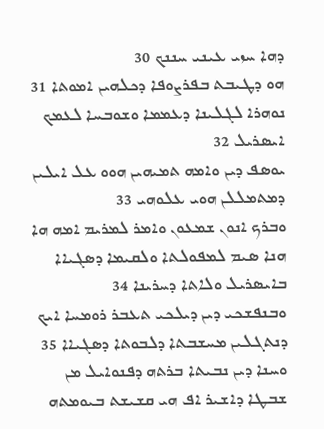ܕܗܐ ܚܙܝ ܥܝܢܝ ܚܢܢܟ 30
ܗܘ ܕܛܝܒܬ ܒܦܪܨܘܦܐ ܕܟܠܗܝܢ ܐܡܘܬܐ 31
ܢܘܗܪܐ ܠܓܠܝܢܐ ܕܥܡܡܐ ܘܫܘܒܚܐ ܠܥܡܟ ܐܝܤܪܝܠ 32
ܝܘܤܦ ܕܝܢ ܘܐܡܗ ܬܡܝܗܝܢ ܗܘܘ ܥܠ ܐܝܠܝܢ ܕܡܬܡܠܠܢ ܗܘܝ ܥܠܘܗܝ 33
ܘܒܪܟ ܐܢܘܢ ܫܡܥܘܢ ܘܐܡܪ ܠܡܪܝܡ ܐܡܗ ܗܐ ܗܢܐ ܤܝܡ ܠܡܦܘܠܬܐ ܘܠܩܝܡܐ ܕܤܓܝܐܐ ܒܐܝܤܪܝܠ ܘܠܐܬܐ ܕܚܪܝܢܐ 34
ܘܒܢܦܫܟܝ ܕܝܢ ܕܝܠܟܝ ܬܥܒܪ ܪܘܡܚܐ ܐܝܟ ܕܢܬܓܠܝܢ ܡܚܫܒܬܐ ܕܠܒܘܬܐ ܕܤܓܝܐܐ 35
ܘܚܢܐ ܕܝܢ ܢܒܝܬܐ ܒܪܬܗ ܕܦܢܘܐܝܠ ܡܢ ܫܒܛܐ ܕܐܫܝܪ ܐܦ ܗܝ ܩܫܝܫܬ ܒܝܘܡܬܗ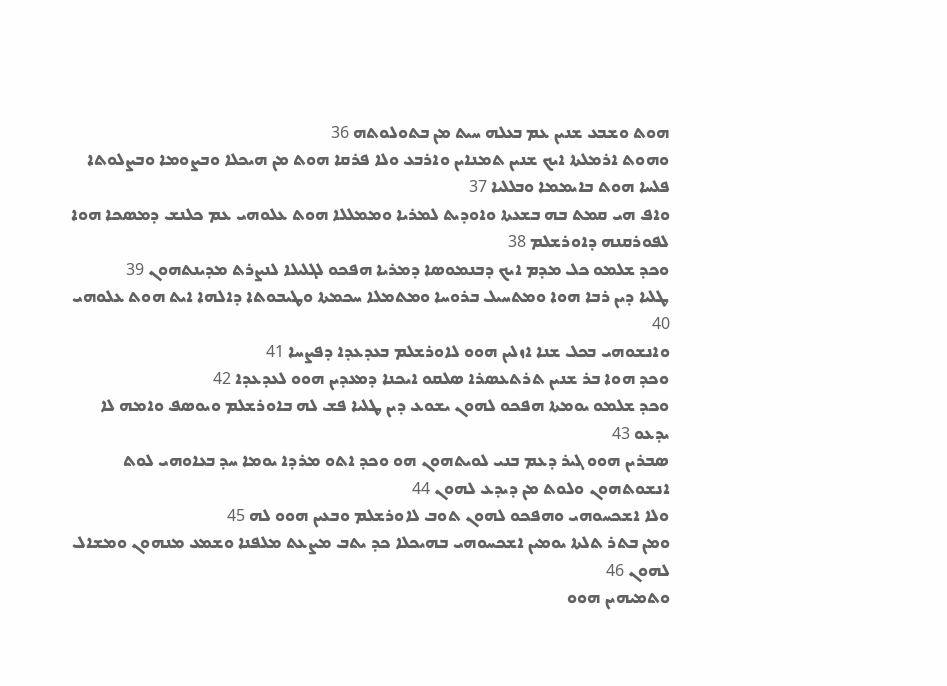ܗܘܬ ܘܫܒܥ ܫܢܝܢ ܥܡ ܒܥܠܗ ܚܝܬ ܡܢ ܒܬܘܠܘܬܗ 36
ܘܗܘܬ ܐܪܡܠܬܐ ܐܝܟ ܫܢܝܢ ܬܡܢܐܝܢ ܘܐܪܒܥ ܘܠܐ ܦܪܩܐ ܗܘܬ ܡܢ ܗܝܟܠܐ ܘܒܨܘܡܐ ܘܒܨܠܘܬܐ ܦܠܚܐ ܗܘܬ ܒܐܝܡܡܐ ܘܒܠܠܝܐ 37
ܘܐܦ ܗܝ ܩܡܬ ܒܗ ܒܫܥܬܐ ܘܐܘܕܝܬ ܠܡܪܝܐ ܘܡܡܠܠܐ ܗܘܬ ܥܠܘܗܝ ܥܡ ܟܠܢܫ ܕܡܤܟܐ ܗܘܐ ܠܦܘܪܩܢܗ ܕܐܘܪܫܠܡ 38
ܘܟܕ ܫܠܡܘ ܟܠ ܡܕܡ ܐܝܟ ܕܒܢܡܘܤܐ ܕܡܪܝܐ ܗܦܟܘ ܠܓܠܝܠܐ ܠܢܨܪܬ ܡܕܝܢܬܗܘܢ 39
ܛܠܝܐ ܕܝܢ ܪܒܐ ܗܘܐ ܘܡܬܚܝܠ ܒܪܘܚܐ ܘܡܬܡܠܐ ܚܟܡܬܐ ܘܛܝܒܘܬܐ ܕܐܠܗܐ ܐܝܬ ܗܘܬ ܥܠܘܗܝ 40
ܘܐܢܫܘܗܝ ܒܟܠ ܫܢܐ ܐܙܠܝܢ ܗܘܘ ܠܐܘܪܫܠܡ ܒܥܕܥܕܐ ܕܦܨܚܐ 41
ܘܟܕ ܗܘܐ ܒܪ ܫܢܝܢ ܬܪܬܥܤܪܐ ܤܠܩܘ ܐܝܟܢܐ ܕܡܥܕܝܢ ܗܘܘ ܠܥܕܥܕܐ 42
ܘܟܕ ܫܠܡܘ ܝܘܡܬܐ ܗܦܟܘ ܠܗܘܢ ܝܫܘܥ ܕܝܢ ܛܠܝܐ ܦܫ ܠܗ ܒܐܘܪܫܠܡ ܘܝܘܤܦ ܘܐܡܗ ܠܐ ܝܕܥܘ 43
ܤܒܪܝܢ ܗܘܘ ܓܝܪ ܕܥܡ ܒܢܝ ܠܘܝܬܗܘܢ ܗܘ ܘܟܕ ܐܬܘ ܡܪܕܐ ܝܘܡܐ ܚܕ ܒܥܐܘܗܝ ܠܘܬ ܐܢܫܘܬܗܘܢ ܘܠܘܬ ܡܢ ܕܝܕܥ ܠܗܘܢ 44
ܘܠܐ ܐܫܟܚܘܗܝ ܘܗܦܟܘ ܠܗܘܢ ܬܘܒ ܠܐܘܪܫܠܡ ܘܒܥܝܢ ܗܘܘ ܠܗ 45
ܘܡܢ ܒܬܪ ܬܠܬܐ ܝܘܡܝܢ ܐܫܟܚܘܗܝ ܒܗܝܟܠܐ ܟܕ ܝܬܒ ܡܨܥܬ ܡܠܦܢܐ ܘܫܡܥ ܡܢܗܘܢ ܘܡܫܐܠ ܠܗܘܢ 46
ܘܬܡܝܗܝܢ ܗܘܘ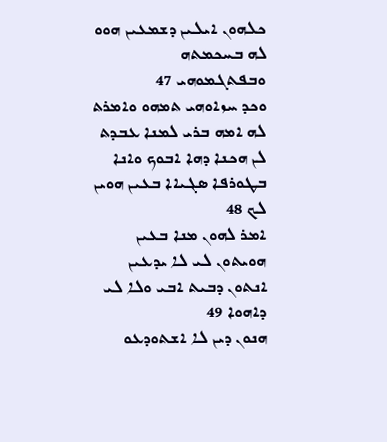ܟܠܗܘܢ ܐܝܠܝܢ ܕܫܡܥܝܢ ܗܘܘ ܠܗ ܒܚܟܡܬܗ ܘܒܦܬܓܡܘܗܝ 47
ܘܟܕ ܚܙܐܘܗܝ ܬܡܗܘ ܘܐܡܪܬ ܠܗ ܐܡܗ ܒܪܝ ܠܡܢܐ ܥܒܕܬ ܠܢ ܗܟܢܐ ܕܗܐ ܐܒܘܟ ܘܐܢܐ ܒܛܘܪܦܐ ܤܓܝܐܐ ܒܥܝܢ ܗܘܝܢ ܠܟ 48
ܐܡܪ ܠܗܘܢ ܡܢܐ ܒܥܝܢ ܗܘܝܬܘܢ ܠܝ ܠܐ ܝܕܥܝܢ ܐܢܬܘܢ ܕܒܝܬ ܐܒܝ ܘܠܐ ܠܝ ܕܐܗܘܐ 49
ܗܢܘܢ ܕܝܢ ܠܐ ܐܫܬܘܕܥܘ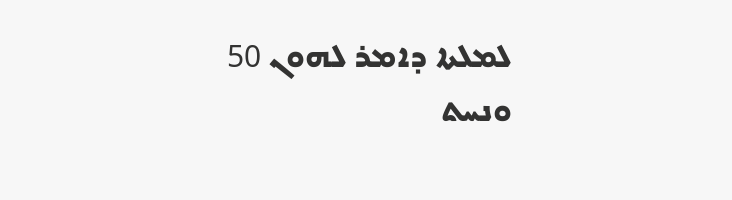ܠܡܠܬܐ ܕܐܡܪ ܠܗܘܢ 50
ܘܢܚܬ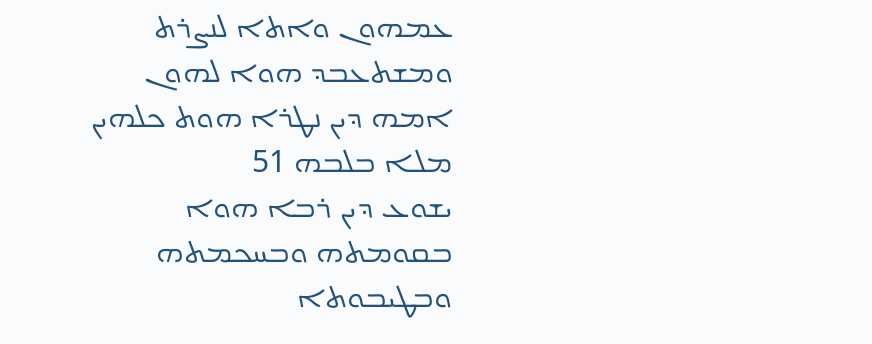ܥܡܗܘܢ ܘܐܬܐ ܠܢܨܪܬ ܘܡܫܬܥܒܕ ܗܘܐ ܠܗܘܢ ܐܡܗ ܕܝܢ ܢܛܪܐ ܗܘܬ ܟܠܗܝܢ ܡܠܐ ܒܠܒܗ 51
ܝܫܘܥ ܕܝܢ ܪܒܐ ܗܘܐ ܒܩܘܡܬܗ ܘܒܚܟܡܬܗ ܘܒܛܝܒܘܬܐ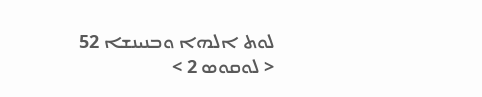ܠܘܬ ܐܠܗܐ ܘܒܢܝܢܫܐ 52
< ܠܘܩܘܣ 2 >